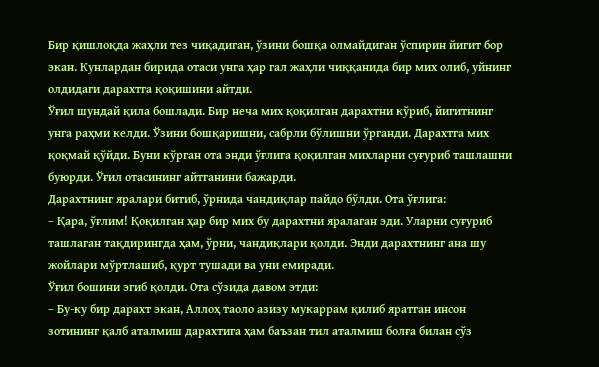Бир қишлоқда жаҳли тез чиқадиган, ўзини бошқа олмайдиган ўспирин йигит бор экан. Кунлардан бирида отаси унга ҳар гал жаҳли чиққанида бир мих олиб, уйнинг олдидаги дарахтга қоқишини айтди.
Ўғил шундай қила бошлади. Бир неча мих қоқилган дарахтни кўриб, йигитнинг унга раҳми келди. Ўзини бошқаришни, сабрли бўлишни ўрганди. Дарахтга мих қоқмай қўйди. Буни кўрган ота энди ўғлига қоқилган михларни суғуриб ташлашни буюрди. Ўғил отасининг айтганини бажарди.
Дарахтнинг яралари битиб, ўрнида чандиқлар пайдо бўлди. Ота ўғлига:
– Қара, ўғлим! Қоқилган ҳар бир мих бу дарахтни яралаган эди. Уларни суғуриб ташлаган тақдирингда ҳам, ўрни, чандиқлари қолди. Энди дарахтнинг ана шу жойлари мўртлашиб, қурт тушади ва уни емиради.
Ўғил бошини эгиб қолди. Ота сўзида давом этди:
– Бу-ку бир дарахт экан, Аллоҳ таоло азизу мукаррам қилиб яратган инсон зотининг қалб аталмиш дарахтига ҳам баъзан тил аталмиш болға билан сўз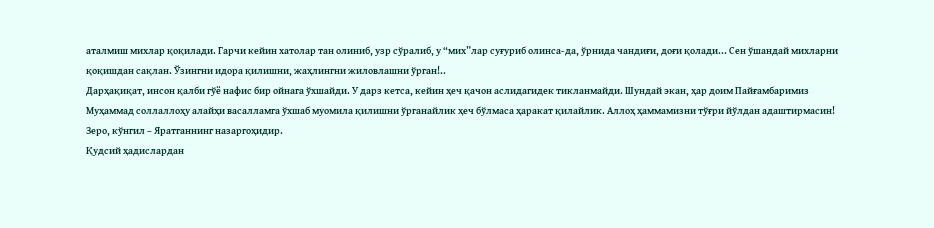аталмиш михлар қоқилади. Гарчи кейин хатолар тан олиниб, узр сўралиб, у “мих”лар суғуриб олинса-да, ўрнида чандиғи, доғи қолади... Сен ўшандай михларни қоқишдан сақлан. Ўзингни идора қилишни, жаҳлингни жиловлашни ўрган!..
Дарҳақиқат, инсон қалби гўё нафис бир ойнага ўхшайди. У дарз кетса, кейин ҳеч қачон аслидагидек тикланмайди. Шундай экан, ҳар доим Пайғамбаримиз Муҳаммад соллаллоҳу алайҳи васалламга ўхшаб муомила қилишни ўрганайлик ҳеч бўлмаса ҳаракат қилайлик. Аллоҳ ҳаммамизни тўғри йўлдан адаштирмасин! Зеро, кўнгил – Яратганнинг назаргоҳидир.
Қудсий ҳадислардан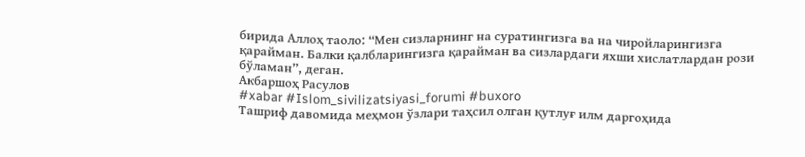бирида Аллоҳ таоло: “Мен сизларнинг на суратингизга ва на чиройларингизга қарайман. Балки қалбларингизга қарайман ва сизлардаги яхши хислатлардан рози бўламан”, деган.
Акбаршоҳ Расулов
#xabar #Islom_sivilizatsiyasi_forumi #buxoro
Ташриф давомида меҳмон ўзлари таҳсил олган қутлуғ илм даргоҳида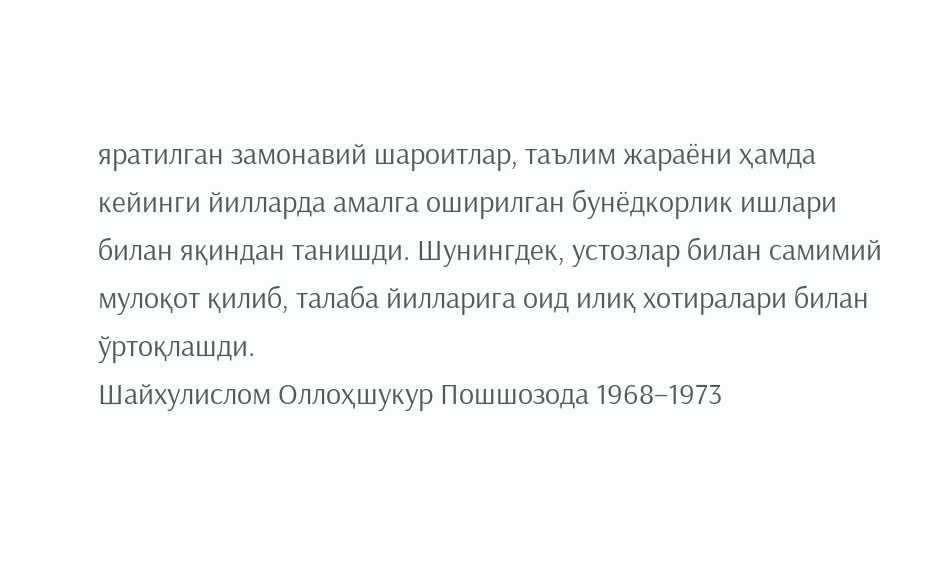яратилган замонавий шароитлар, таълим жараёни ҳамда кейинги йилларда амалга оширилган бунёдкорлик ишлари билан яқиндан танишди. Шунингдек, устозлар билан самимий мулоқот қилиб, талаба йилларига оид илиқ хотиралари билан ўртоқлашди.
Шайхулислом Оллоҳшукур Пошшозода 1968–1973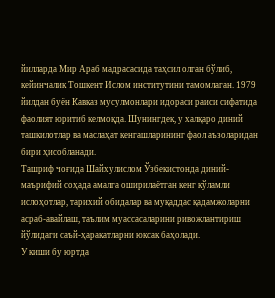йилларда Мир Араб мадрасасида таҳсил олган бўлиб, кейинчалик Тошкент Ислом институтини тамомлаган. 1979 йилдан буён Кавказ мусулмонлари идораси раиси сифатида фаолият юритиб келмоқда. Шунингдек, у халқаро диний ташкилотлар ва маслаҳат кенгашларининг фаол аъзоларидан бири ҳисобланади.
Ташриф чоғида Шайхулислом Ўзбекистонда диний-маърифий соҳада амалга оширилаётган кенг кўламли ислоҳотлар, тарихий обидалар ва муқаддас қадамжоларни асраб-авайлаш, таълим муассасаларини ривожлантириш йўлидаги саъй-ҳаракатларни юксак баҳолади.
У киши бу юртда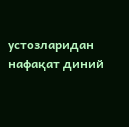устозларидан нафақат диний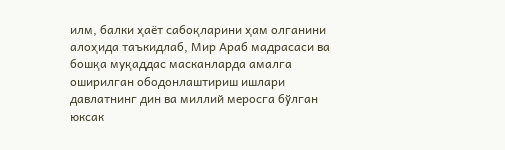илм, балки ҳаёт сабоқларини ҳам олганини алоҳида таъкидлаб, Мир Араб мадрасаси ва бошқа муқаддас масканларда амалга оширилган ободонлаштириш ишлари давлатнинг дин ва миллий меросга бўлган юксак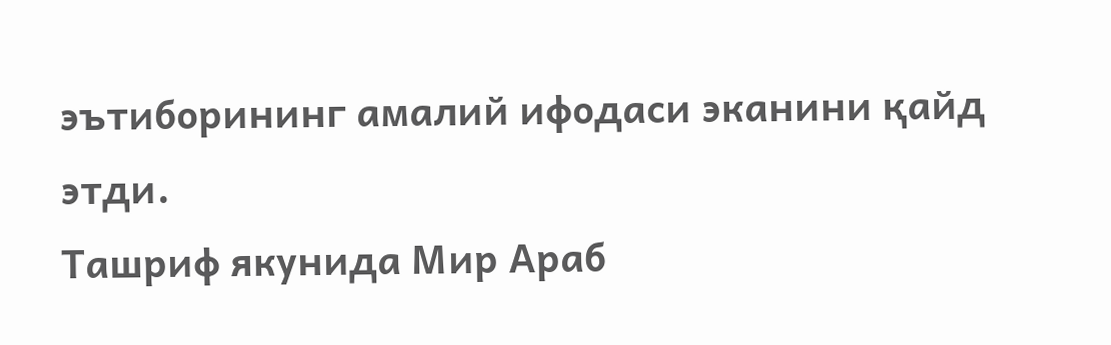эътиборининг амалий ифодаси эканини қайд этди.
Ташриф якунида Мир Араб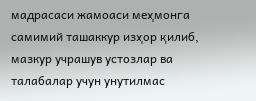мадрасаси жамоаси меҳмонга самимий ташаккур изҳор қилиб, мазкур учрашув устозлар ва талабалар учун унутилмас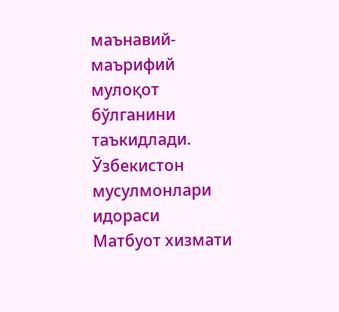маънавий-маърифий мулоқот бўлганини таъкидлади.
Ўзбекистон мусулмонлари идораси
Матбуот хизмати